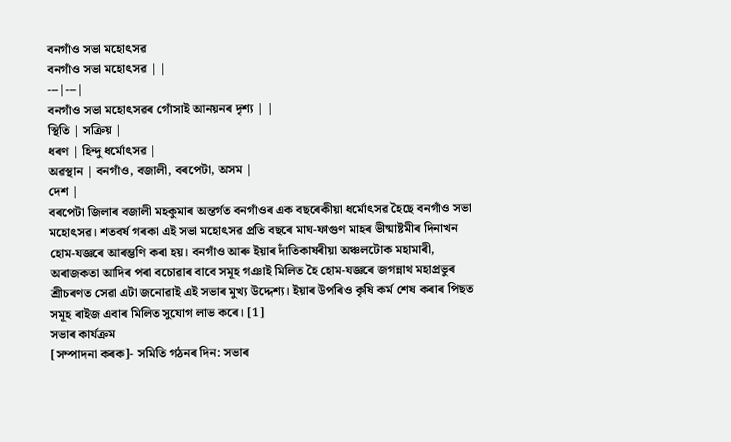বনগাঁও সভা মহোৎসৱ
বনগাঁও সভা মহোৎসৱ | |
---|---|
বনগাঁও সভা মহোৎসৱৰ গোঁসাই আনয়নৰ দৃশ্য | |
স্থিতি | সক্ৰিয় |
ধৰণ | হিন্দু ধৰ্মোৎসৱ |
অৱস্থান | বনগাঁও, বজালী, বৰপেটা, অসম |
দেশ |
বৰপেটা জিলাৰ বজালী মহকুমাৰ অন্তৰ্গত বনগাঁওৰ এক বছৰেকীয়া ধৰ্মোৎসৱ হৈছে বনগাঁও সভা মহোৎসৱ। শতবৰ্ষ গৰকা এই সভা মহোৎসৱ প্ৰতি বছৰে মাঘ-ফাগুণ মাহৰ ভীষ্মাষ্টমীৰ দিনাখন হোম-যজ্ঞৰে আৰম্ভণি কৰা হয়। বনগাঁও আৰু ইয়াৰ দাঁতিকাষৰীয়া অঞ্চলটোক মহামাৰী, অৰাজকতা আদিৰ পৰা বচোৱাৰ বাবে সমূহ গঞাই মিলিত হৈ হোম-যজ্ঞৰে জগন্নাথ মহাপ্ৰভুৰ শ্ৰীচৰণত সেৱা এটা জনোৱাই এই সভাৰ মুখ্য উদ্দেশ্য। ইয়াৰ উপৰিও কৃষি কৰ্ম শেষ কৰাৰ পিছত সমূহ ৰাইজ এবাৰ মিলিত সুযোগ লাভ কৰে। [1]
সভাৰ কাৰ্যক্ৰম
[সম্পাদনা কৰক]- সমিতি গঠনৰ দিন: সভাৰ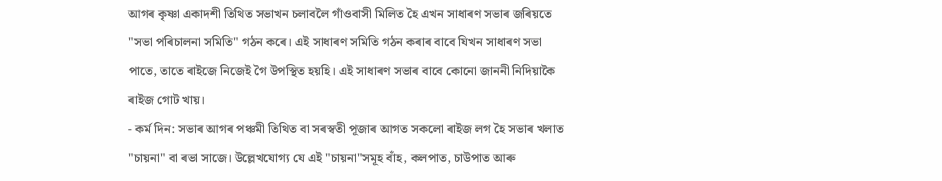আগৰ কৃষ্ণা একাদশী তিথিত সভাখন চলাবলৈ গাঁওবাসী মিলিত হৈ এখন সাধাৰণ সভাৰ জৰিয়তে "সভা পৰিচালনা সমিতি" গঠন কৰে। এই সাধাৰণ সমিতি গঠন কৰাৰ বাবে যিখন সাধাৰণ সভা পাতে, তাতে ৰাইজে নিজেই গৈ উপস্থিত হয়হি। এই সাধাৰণ সভাৰ বাবে কোনো জাননী নিদিয়াকৈ ৰাইজ গোট খায়।
- কৰ্ম দিন: সভাৰ আগৰ পঞ্চমী তিথিত বা সৰস্বতী পূজাৰ আগত সকলো ৰাইজ লগ হৈ সভাৰ খলাত "চায়না" বা ৰভা সাজে। উল্লেখযোগ্য যে এই "চায়না"সমূহ বাঁহ, কলপাত, চাউপাত আৰু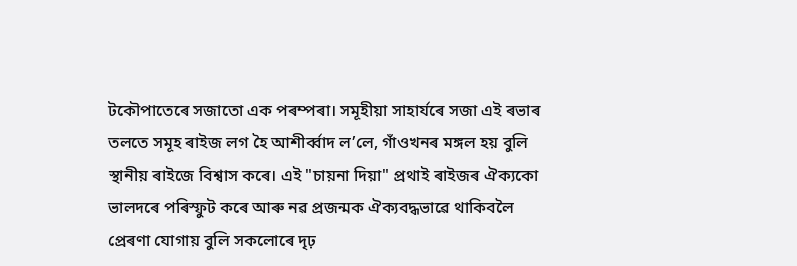টকৌপাতেৰে সজাতো এক পৰম্পৰা। সমূহীয়া সাহাৰ্যৰে সজা এই ৰভাৰ তলতে সমূহ ৰাইজ লগ হৈ আশীৰ্ব্বাদ ল’লে, গাঁওখনৰ মঙ্গল হয় বুলি স্থানীয় ৰাইজে বিশ্বাস কৰে। এই "চায়না দিয়া" প্ৰথাই ৰাইজৰ ঐক্যকো ভালদৰে পৰিস্ফুট কৰে আৰু নৱ প্ৰজন্মক ঐক্যবদ্ধভাৱে থাকিবলৈ প্ৰেৰণা যোগায় বুলি সকলোৰে দৃঢ়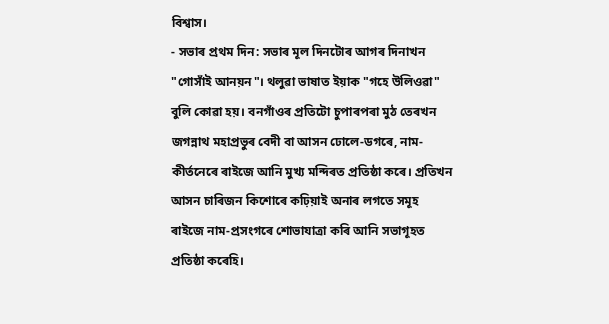বিশ্বাস।
- সভাৰ প্ৰথম দিন: সভাৰ মূল দিনটোৰ আগৰ দিনাখন "গোসাঁই আনয়ন"। থলুৱা ভাষাত ইয়াক "গহে উলিওৱা" বুলি কোৱা হয়। বনগাঁওৰ প্ৰতিটো চুপাৰপৰা মুঠ তেৰখন জগন্নাথ মহাপ্ৰভুৰ বেদী বা আসন ঢোলে-ডগৰে, নাম-কীৰ্তনেৰে ৰাইজে আনি মুখ্য মন্দিৰত প্ৰতিষ্ঠা কৰে। প্ৰতিখন আসন চাৰিজন কিশোৰে কঢ়িয়াই অনাৰ লগতে সমূহ ৰাইজে নাম-প্ৰসংগৰে শোভাযাত্ৰা কৰি আনি সভাগূহত প্ৰতিষ্ঠা কৰেহি।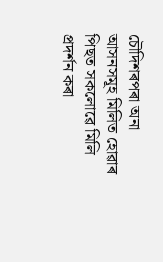চৌদিশৰপৰা অনা আসনসমূহ মিলিত হোৱাৰ পিছত সকলোৱে মিলি প্ৰদৰ্শন কৰা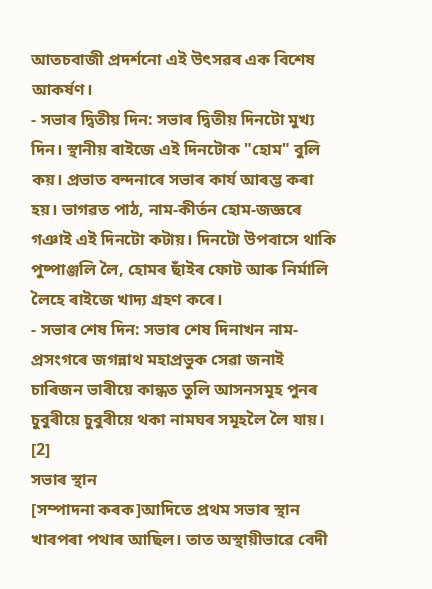আতচবাজী প্ৰদৰ্শনো এই উৎসৱৰ এক বিশেষ আকৰ্ষণ।
- সভাৰ দ্বিতীয় দিন: সভাৰ দ্বিতীয় দিনটো মুখ্য দিন। স্থানীয় ৰাইজে এই দিনটোক "হোম" বুলি কয়। প্ৰভাত বন্দনাৰে সভাৰ কাৰ্য আৰম্ভ কৰা হয়। ভাগৱত পাঠ, নাম-কীৰ্তন হোম-জজ্ঞৰে গঞাই এই দিনটো কটায়। দিনটো উপবাসে থাকি পুষ্পাঞ্জলি লৈ, হোমৰ ছাঁইৰ ফোট আৰু নিৰ্মালি লৈহে ৰাইজে খাদ্য গ্ৰহণ কৰে।
- সভাৰ শেষ দিন: সভাৰ শেষ দিনাখন নাম-প্ৰসংগৰে জগন্নাথ মহাপ্ৰভুক সেৱা জনাই চাৰিজন ভাৰীয়ে কান্ধত তুলি আসনসমূহ পুনৰ চুবুৰীয়ে চুবুৰীয়ে থকা নামঘৰ সমূহলৈ লৈ যায়। [2]
সভাৰ স্থান
[সম্পাদনা কৰক]আদিতে প্ৰথম সভাৰ স্থান খাৰপৰা পথাৰ আছিল। তাত অস্থায়ীভাৱে বেদী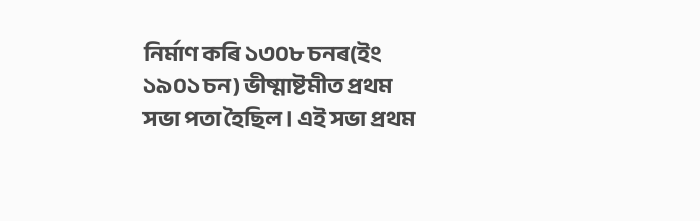নিৰ্মাণ কৰি ১৩০৮ চনৰ(ইং ১৯০১ চন) ভীষ্মাষ্টমীত প্ৰথম সভা পতা হৈছিল। এই সভা প্ৰথম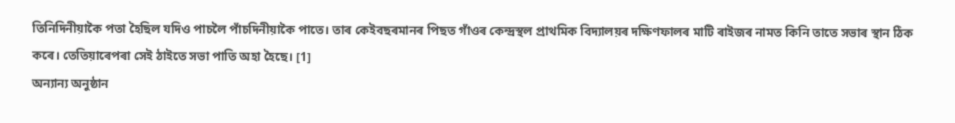তিনিদিনীয়াকৈ পতা হৈছিল যদিও পাচলৈ পাঁচদিনীয়াকৈ পাতে। তাৰ কেইবছৰমানৰ পিছত গাঁওৰ কেন্দ্ৰস্থল প্ৰাথমিক বিদ্যালয়ৰ দক্ষিণফালৰ মাটি ৰাইজৰ নামত কিনি তাতে সভাৰ স্থান ঠিক কৰে। তেতিয়াৰেপৰা সেই ঠাইতে সভা পাতি অহা হৈছে। [1]
অন্যান্য অনুষ্ঠান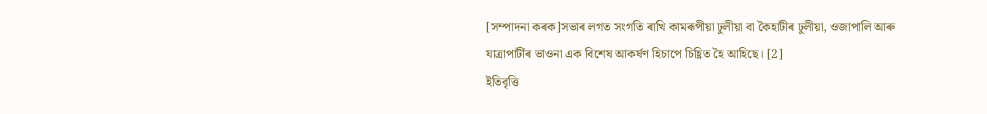[সম্পাদনা কৰক]সভাৰ লগত সংগতি ৰাখি কামৰূপীয়া ঢুলীয়া বা কৈহাটীৰ ঢুলীয়া, ওজাপালি আৰু যাত্ৰাপাৰ্টীৰ ভাওনা এক বিশেষ আকৰ্ষণ হিচাপে চিহ্ণিত হৈ আহিছে। [2]
ইতিবৃত্তি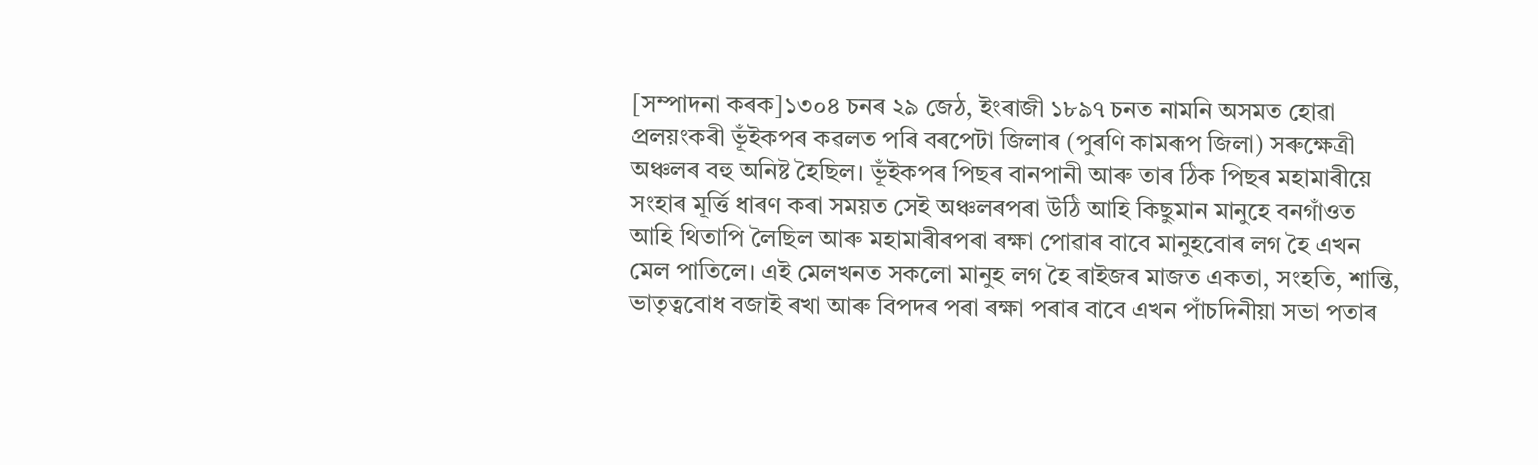[সম্পাদনা কৰক]১৩০৪ চনৰ ২৯ জেঠ, ইংৰাজী ১৮৯৭ চনত নামনি অসমত হোৱা প্ৰলয়ংকৰী ভূঁইকপৰ কৱলত পৰি বৰপেটা জিলাৰ (পুৰণি কামৰূপ জিলা) সৰুক্ষেত্ৰী অঞ্চলৰ বহু অনিষ্ট হৈছিল। ভূঁইকপৰ পিছৰ বানপানী আৰু তাৰ ঠিক পিছৰ মহামাৰীয়ে সংহাৰ মূৰ্ত্তি ধাৰণ কৰা সময়ত সেই অঞ্চলৰপৰা উঠি আহি কিছুমান মানুহে বনগাঁওত আহি থিতাপি লৈছিল আৰু মহামাৰীৰপৰা ৰক্ষা পোৱাৰ বাবে মানুহবোৰ লগ হৈ এখন মেল পাতিলে। এই মেলখনত সকলো মানুহ লগ হৈ ৰাইজৰ মাজত একতা, সংহতি, শান্তি, ভাতৃত্ববোধ বজাই ৰখা আৰু বিপদৰ পৰা ৰক্ষা পৰাৰ বাবে এখন পাঁচদিনীয়া সভা পতাৰ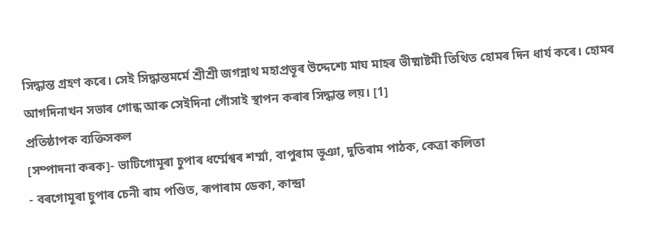সিদ্ধান্ত গ্ৰহণ কৰে। সেই সিদ্ধান্তমৰ্মে শ্ৰীশ্ৰী জগন্নাথ মহাপ্ৰভূৰ উদ্দেশ্যে মাঘ মাহৰ ভীষ্মাষ্টমী তিথিত হোমৰ দিন ধাৰ্য কৰে। হোমৰ আগদিনাখন সভাৰ গোন্ধ আৰু সেইদিনা গোঁসাই স্থাপন কৰাৰ সিদ্ধান্ত লয়। [1]
প্ৰতিষ্ঠাপক ব্যক্তিসকল
[সম্পাদনা কৰক]- ভাটিগোমূৰা চুপাৰ ধৰ্ম্মেশ্বৰ শৰ্ম্মা, বাপুৰাম ভূঞা, দুতিৰাম পাঠক, কেত্ৰা কলিতা
- বৰগোমূৰা চুপাৰ চেনী ৰাম পণ্ডিত, ৰূপাৰাম ডেকা, কান্দ্ৰা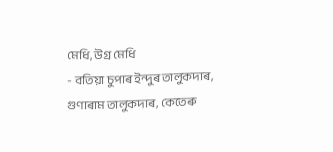মেধি, উগ্ৰ মেধি
- বতিয়া চুপাৰ ইন্দুৰ তালুকদাৰ, গুণাৰাম তালুকদাৰ, কেতেৰু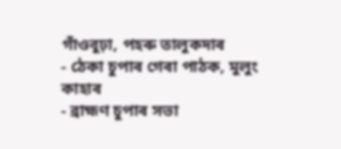গাঁওবুঢ়া, পহৰু তালুকদাৰ
- ঠেকা চুপাৰ গেৰা পাঠক, মুলুং কাহাৰ
- ব্ৰাহ্মণ চুপাৰ সভা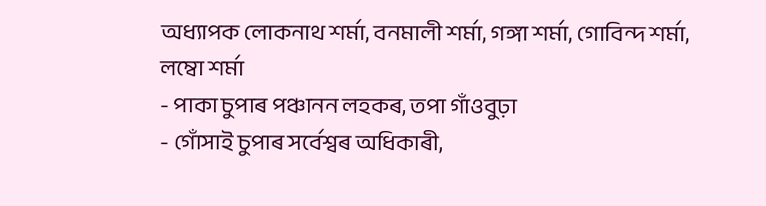অধ্যাপক লোকনাথ শৰ্মা, বনমালী শৰ্মা, গঙ্গা শৰ্মা, গোবিন্দ শৰ্মা, লম্বো শৰ্মা
- পাকা চুপাৰ পঞ্চানন লহকৰ, তপা গাঁওবুঢ়া
- গোঁসাই চুপাৰ সৰ্বেশ্বৰ অধিকাৰী,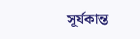সূৰ্যকান্ত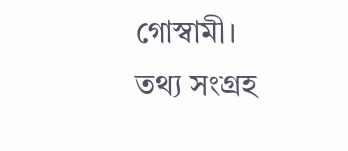গোস্বামী।
তথ্য সংগ্ৰহ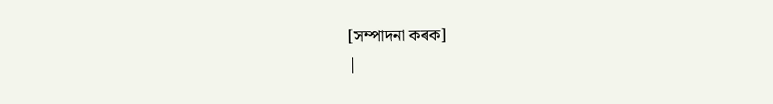[সম্পাদনা কৰক]
|